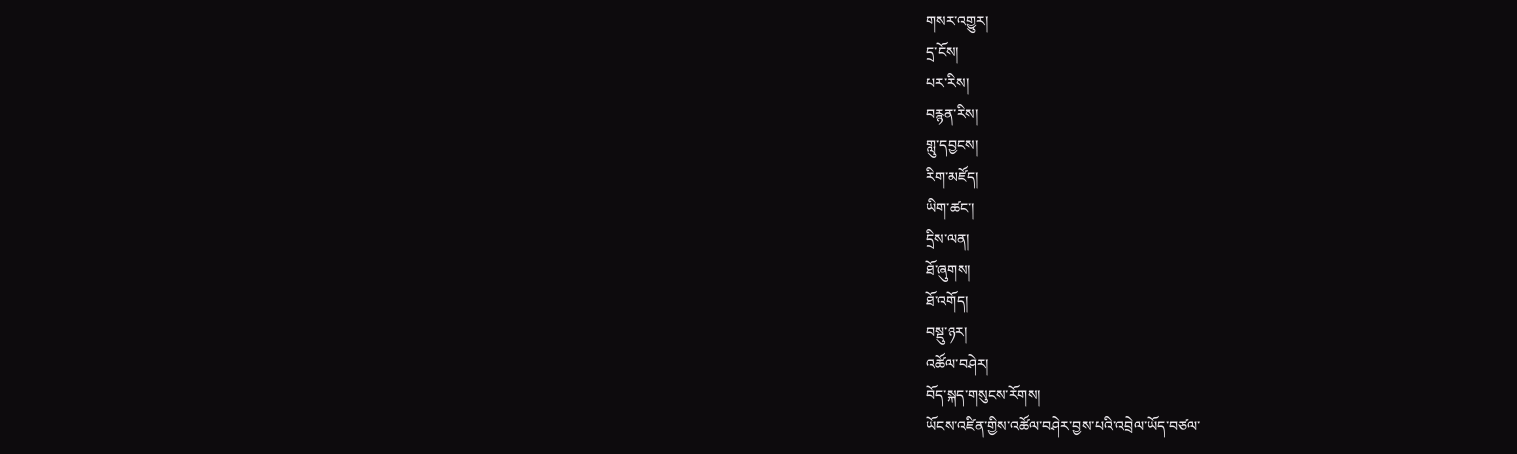གསར་འགྱུར།
དྲ་ངོས།
པར་རིས།
བརྙན་རིས།
གླུ་དབྱངས།
རིག་མཛོད།
ཡིག་ཚང་།
དྲིས་ལན།
ཐོ་ཞུགས།
ཐོ་འགོད།
བསྡུ་ཉར།
འཚོལ་བཤེར།
བོད་སྐད་གསུངས་རོགས།
ཡོངས་འཛིན་གྱིས་འཚོལ་བཤེར་བྱས་པའི་འབྲེལ་ཡོད་བཙལ་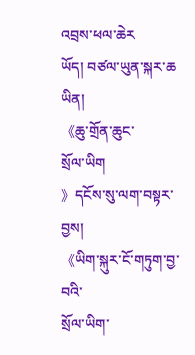འབྲས་ཕལ་ཆེར
ཡོད། བཙལ་ཡུན་སྐར་ཆ
ཡིན།
《ཆུ་གྲོན་ཆུང་
སྲོལ་ཡིག
》དངོས་སུ་ལག་བསྟར་བྱས།
《ཡིག་སྐུར་ངོ་གཏུག་བྱ་བའི་
སྲོལ་ཡིག་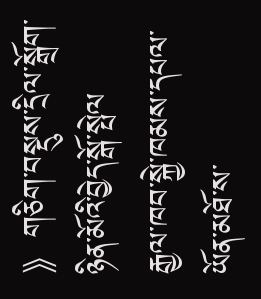》གཅིག་བསྡུས་དྲིལ་སྒྲོག་ཉིན་མོའི་བྱེད་སྒོ་སྤེལ
རྒྱལ་ཁབ་སྐྱེ་ཁམས་དཔལ་ཡོན་མཐོ་ས་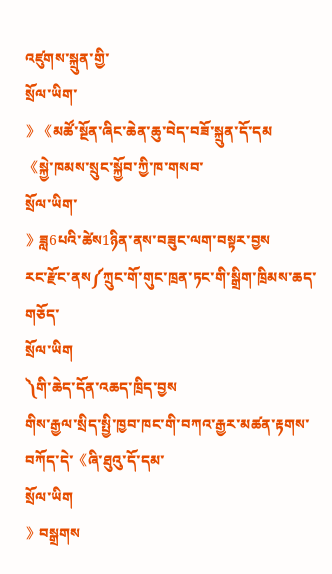འཛུགས་སྐྲུན་གྱི་
སྲོལ་ཡིག་
》《མཚོ་སྔོན་ཞིང་ཆེན་ཆུ་བེད་བཟོ་སྐྲུན་དོ་དམ
《སྐྱེ་ཁམས་སྲུང་སྐྱོབ་ཀྱི་ཁ་གསབ་
སྲོལ་ཡིག་
》ཟླ6པའི་ཚེས1ཉིན་ནས་བཟུང་ལག་བསྟར་བྱས
རང་རྫོང་ནས༼ཀྲུང་གོ་གུང་ཁྲན་ཏང་གི་སྒྲིག་ཁྲིམས་ཆད་གཅོད་
སྲོལ་ཡིག
༽གི་ཆེད་དོན་འཆད་ཁྲིད་བྱས
གིས་རྒྱལ་སྲིད་སྤྱི་ཁྱབ་ཁང་གི་བཀའ་རྒྱར་མཚན་རྟགས་བཀོད་དེ་《ཞི་ཐུའུ་དོ་དམ་
སྲོལ་ཡིག
》བསྒྲགས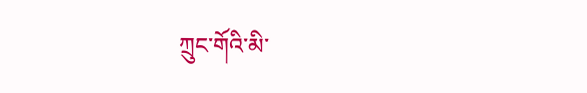ཀྲུང་གོའི་མི་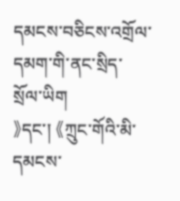དམངས་བཅིངས་འགྲོལ་དམག་གི་ནང་སྲིད་
སྲོལ་ཡིག
》དང་། 《ཀྲུང་གོའི་མི་དམངས་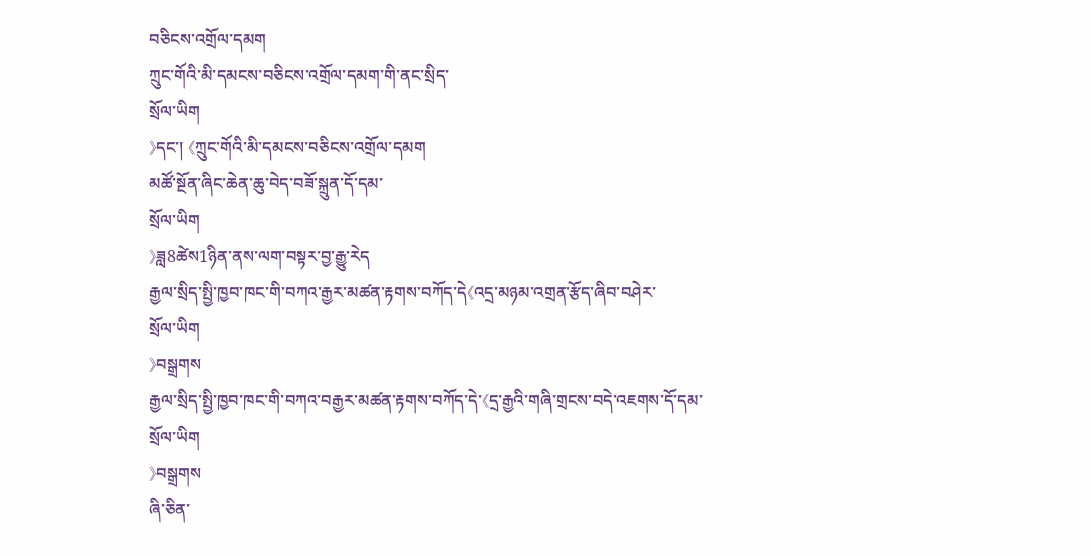བཅིངས་འགྲོལ་དམག
ཀྲུང་གོའི་མི་དམངས་བཅིངས་འགྲོལ་དམག་གི་ནང་སྲིད་
སྲོལ་ཡིག
》དང་། 《ཀྲུང་གོའི་མི་དམངས་བཅིངས་འགྲོལ་དམག
མཚོ་སྔོན་ཞིང་ཆེན་ཆུ་བེད་བཟོ་སྐྲུན་དོ་དམ་
སྲོལ་ཡིག
》ཟླ8ཚེས1ཉིན་ནས་ལག་བསྟར་བྱ་རྒྱུ་རེད
རྒྱལ་སྲིད་སྤྱི་ཁྱབ་ཁང་གི་བཀའ་རྒྱར་མཚན་རྟགས་བཀོད་དེ《འདྲ་མཉམ་འགྲན་རྩོད་ཞིབ་བཤེར་
སྲོལ་ཡིག
》བསྒྲགས
རྒྱལ་སྲིད་སྤྱི་ཁྱབ་ཁང་གི་བཀའ་བརྒྱར་མཚན་རྟགས་བཀོད་དེ་《དྲ་རྒྱའི་གཞི་གྲངས་བདེ་འཇགས་དོ་དམ་
སྲོལ་ཡིག
》བསྒྲགས
ཞི་ཅིན་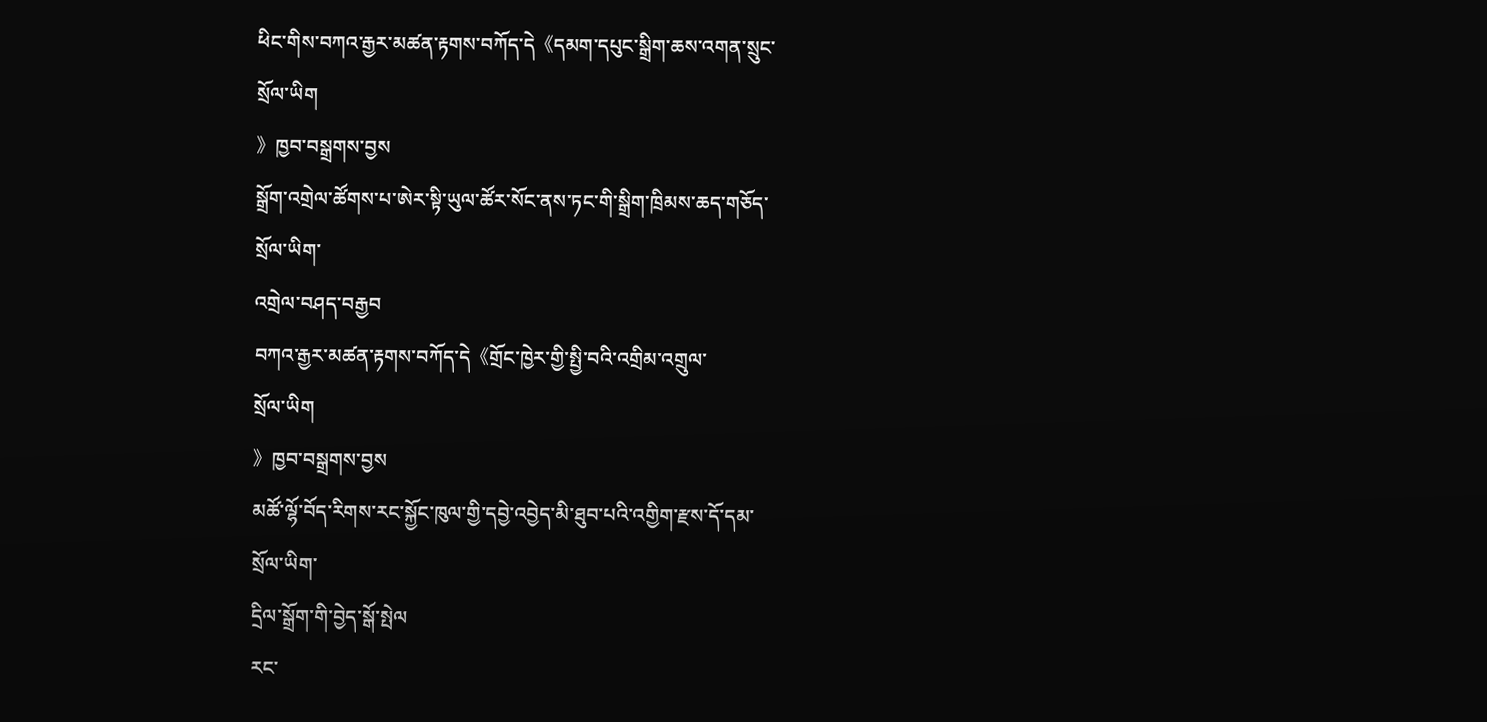ཕིང་གིས་བཀའ་རྒྱར་མཚན་རྟགས་བཀོད་དེ《དམག་དཔུང་སྒྲིག་ཆས་འགན་སྲུང་
སྲོལ་ཡིག
》ཁྱབ་བསྒྲགས་བྱས
སྒྲོག་འགྲེལ་ཚོགས་པ་ཨེར་སྟི་ཡུལ་ཚོར་སོང་ནས་ཏང་གི་སྒྲིག་ཁྲིམས་ཆད་གཅོད་
སྲོལ་ཡིག་
འགྲེལ་བཤད་བརྒྱབ
བཀའ་རྒྱར་མཚན་རྟགས་བཀོད་དེ《གྲོང་ཁྱེར་གྱི་སྤྱི་བའི་འགྲིམ་འགྲུལ་
སྲོལ་ཡིག
》ཁྱབ་བསྒྲགས་བྱས
མཚོ་ལྷོ་བོད་རིགས་རང་སྐྱོང་ཁུལ་གྱི་དབྱེ་འབྱེད་མི་ཐུབ་པའི་འགྱིག་རྫས་དོ་དམ་
སྲོལ་ཡིག་
དྲིལ་སྒྲོག་གི་བྱེད་སྒོ་སྤེལ
རང་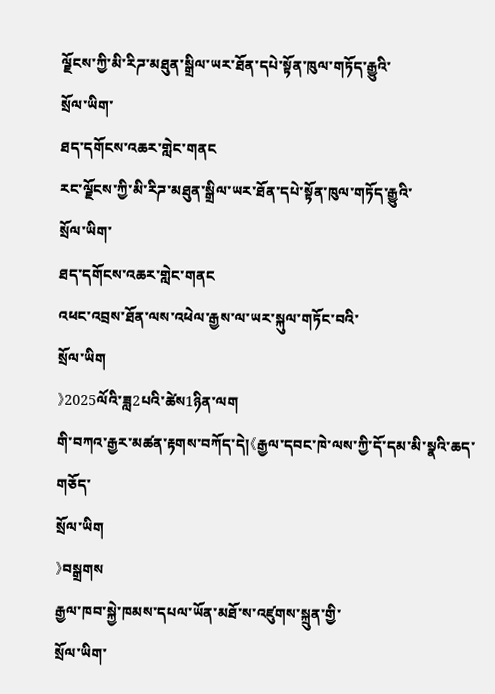ལྗོངས་ཀྱི་མི་རིཌ་མཐུན་སྒྲིལ་ཡར་ཐོན་དཔེ་སྟོན་ཁུལ་གཏོད་རྒྱུའི་
སྲོལ་ཡིག་
ཐད་དགོངས་འཆར་གླེང་གནང
རང་ལྗོངས་ཀྱི་མི་རིཌ་མཐུན་སྒྲིལ་ཡར་ཐོན་དཔེ་སྟོན་ཁུལ་གཏོད་རྒྱུའི་
སྲོལ་ཡིག་
ཐད་དགོངས་འཆར་གླེང་གནང
འཕང་འབྲས་ཐོན་ལས་འཕེལ་རྒྱས་ལ་ཡར་སྐུལ་གཏོང་བའི་
སྲོལ་ཡིག
》2025ལོའི་ཟླ2པའི་ཚེས1ཉིན་ལག
གི་བཀའ་རྒྱར་མཚན་རྟགས་བཀོད་དེ།《རྒྱལ་དབང་ཁེ་ལས་ཀྱི་དོ་དམ་མི་སྣའི་ཆད་གཅོད་
སྲོལ་ཡིག
》བསྒྲགས
རྒྱལ་ཁབ་སྐྱེ་ཁམས་དཔལ་ཡོན་མཐོ་ས་འཛུགས་སྐྲུན་གྱི་
སྲོལ་ཡིག་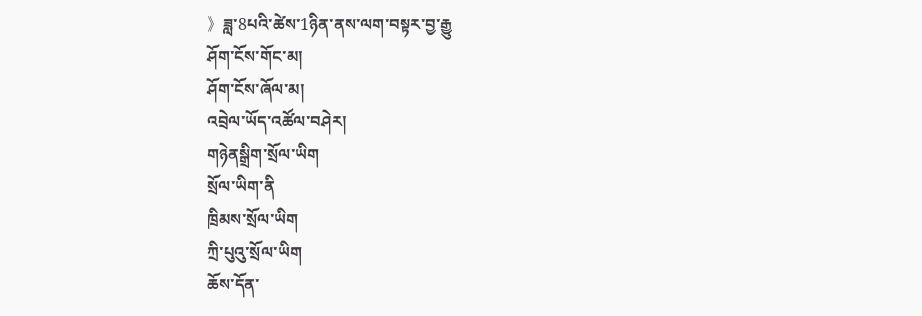》ཟླ་8པའི་ཚེས་1ཉིན་ནས་ལག་བསྟར་བྱ་རྒྱུ
ཤོག་ངོས་གོང་མ།
ཤོག་ངོས་ཞོལ་མ།
འབྲེལ་ཡོད་འཚོལ་བཤེར།
གཉེནསྒྲིག་སྲོལ་ཡིག
སྲོལ་ཡིག་ནི
ཁྲིམས་སྲོལ་ཡིག
ཀྲི་པུའུ་སྲོལ་ཡིག
ཆོས་དོན་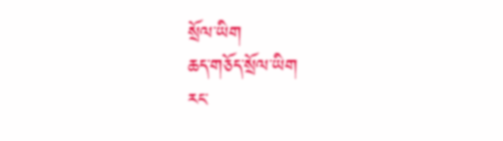སྲོལ་ཡིག
ཆད་གཅོད་སྲོལ་ཡིག
རང་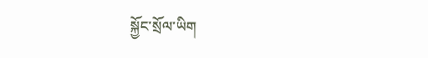སྐྱོང་སྲོལ་ཡིག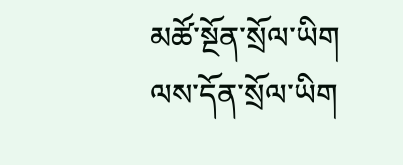མཚོ་སྔོན་སྲོལ་ཡིག
ལས་དོན་སྲོལ་ཡིག